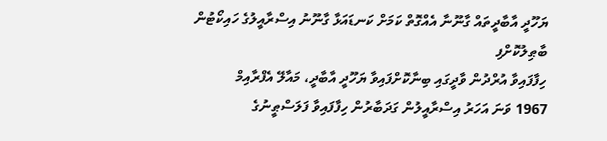ޔަހޫދީ އާބާދީތައް ގާނޫނާ އެއްގޮތް ކަމަށް ކަނޑައަޅާ ގާނޫނު އިސްރާއީލުގެ ހައިކޯޓުން ބާޠިލުކޮށްފި
ހިފާފައިވާ އުރްދުން ވާދީގައި ބިނާކޮށްފައިވާ ޔަހޫދީ އާބާދީ، މައާލޭ އެފްރާއިމް
1967 ވަނަ އަހަރު އިސްރާއީލުން ގަދަބާރުން ހިފާފައިވާ ފަލަސްޠީނުގެ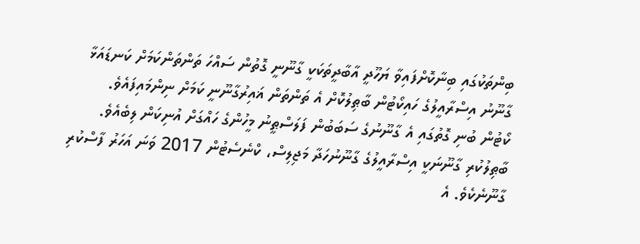ބިންތަކުގައި ބިނާކޮށްފައިވާ ޔަހޫދީ އާބާދީތަކަކީ ގާނޫނީ ގޮތުން ސައްހަ ތަންތަންކަމަށް ކަނޑައަޅާ ގާނޫނު އިސްރާއީލުގެ ހައިކޯޓުން ބާޠިލުކޮށް އެ ތަންތަން ޣައިރުގާނޫނީ ކަމަށް ނިންމައިފައެވެ.
ކޯޓުން ބުނި ގޮތުގައި އެ ގާނޫނުގެ ސަބަބުން ފަލަސްޠީނު މީހުންގެ ހައްގަށް އުނިކަން ލިބެއެވެ.
ބާޠިލުކުރި ގާނޫނަކީ އިސްރާއީލުގެ ގާނޫނުހަދާ މަޖިލިސް، ކްނެސެޓުން 2017 ވަނަ އަހަރު ފާސްކުރި ގާނޫނެކެވެ. އެ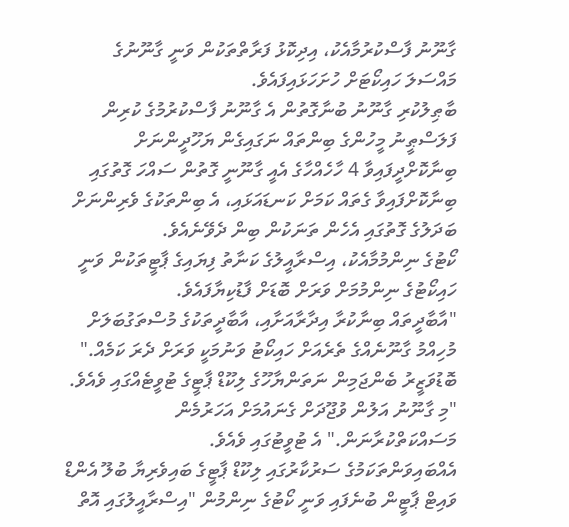ގާނޫނު ފާސްކުރުމާއެކު، އިދިކޮޅު ފަރާތްތަކުން ވަނީ ގާނޫނުގެ މައްސަލަ ހައިކޯޓަށް ހުށަހަޅައިފައެވެ.
ބާޠިލުކުރި ގާނޫނު ބުނާގޮތުން އެ ގާނޫނު ފާސްކުރުމުގެ ކުރިން ފަލަސްޠީނު މީހުންގެ ބިންތައް ނަގައިގެން ޔަހޫދީންނަށް ބިނާކޮށްދީފައިވާ 4 ހާހެއްހާގެ އެއީ ގާނޫނީ ގޮތުން ސައްހަ ގޮތުގައި ބިނާކޮށްފައިވާ ގެތައް ކަމަށް ކަނޑައަޅައި، އެ ބިންތަކުގެ ވެރިންނަށް ބަދަލުގެ ގޮތުގައި އެހެން ތަނަކުން ބިން ދެވޭނެއެވެ.
ކޯޓުގެ ނިންމުމާއެކު، އިސްރާއީލުގެ ކަނާތު ފިޔައިގެ ޕާޓީތަކުން ވަނީ ހައިކޯޓުގެ ނިންމުމަށް ވަރަށް ބޮޑަށް ފާޑުކިޔާފައެވެ.
"އާބާދީތައް ބިނާކުރާ އިދާރާއަށާއި، އާބާދީތަކުގެ މުސްތަގުބަލަށް މުހިއްމު ގާނޫނެއްގެ ތެރެއަށް ހައިކޯޓު ވަނުމަކީ ވަރަށް ދެރަ ކަމެއް." ބޮޑުވަޒީރު ބެންޖަމިން ނަތަންޔާހޫގެ ލިކޫޑް ޕާޓީގެ ޓުވީޓެއްގައި ވެއެވެ. "މި ގާނޫނު އަލުން ވުޖޫދަށް ގެނައުމަށް އަހަރުމެން މަސައްކަތްކުރާނަން." އެ ޓުވީޓުގައި ވެއެވެ.
އެއްބައިވަންތަކަމުގެ ސަރުކާރުގައި ލިކޫޑް ޕާޓީގެ ބައިވެރިޔާ ބުލޫ އެންޑް ވައިޓް ޕާޓީން ބުނެފައި ވަނީ ކޯޓުގެ ނިންމުން "އިސްރާއީލުގައި އޮތް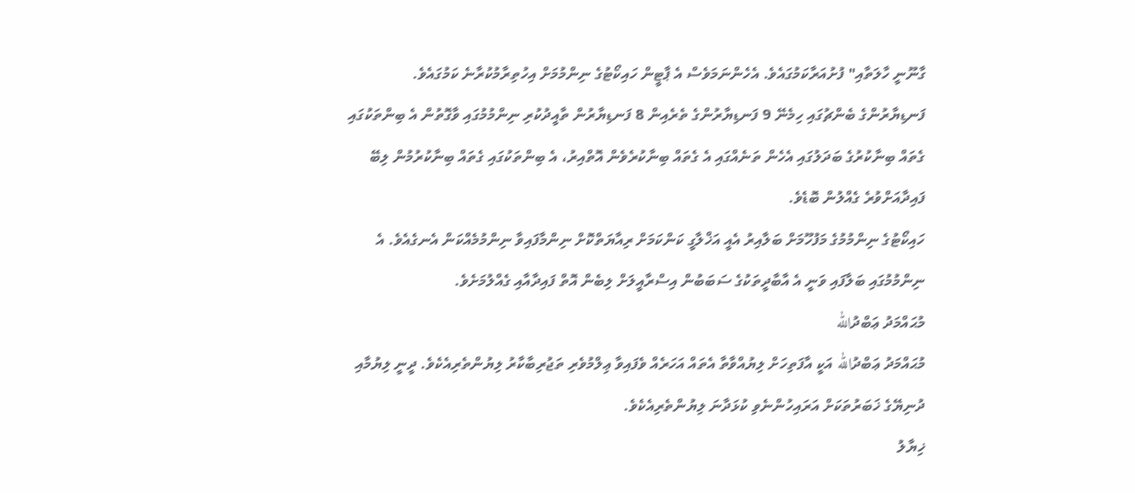ގާނޫނީ ހާލަތާއި" ފުށުއަރާކަމުގައެވެ. އެހެންނަމަވެސް އެ ޕާޓީން ހައިކޯޓުގެ ނިންމުމަށް އިހުތިރާމުކުރާނެ ކަމުގައެވެ.
ފަނޑިޔާރުންގެ ބެންޗުގައި ހިމެނޭ 9 ފަނޑިޔާރުންގެ ތެރެއިން 8 ފަނޑިޔާރުން ތާއީދުކުރި ނިންމުމުގައި ވާގޮތުން އެ ބިންތަކުގައި ގެތައް ބިނާކުރުގެ ބަދަލުގައި އެހެން ތަނެއްގައި އެ ގެތައް ބިނާކުރެވެން އޮތްއިރު، އެ ބިންތަކުގައި ގެތައް ބިނާކުރުމުން ލިބޭ ފައިދާއަށްވުރެ ގެއްލުން ބޮޑެވެ.
ހައިކޯޓުގެ ނިންމުމުގެ މަފުހޫމަށް ބަލާއިރު އެއީ އަޚްލާގީ ކަންކަމަށް ރިއާޔަތްކޮށް ނިންމާފައިވާ ނިންމުމެއްކަން އެނގެއެވެ. އެ ނިންމުމުގައި ބަލާފައި ވަނީ އެ އާބާދީތަކުގެ ސަބަބުން އިސްރާއީލަށް ލިބެން އޮތް ފައިދާއާއި ގެއްލުމަށެވެ.
މުޙައްމަދު ޢަބްދުالله
މުޙައްމަދު ޢަބްދުالله އަކީ އާފަތިހަށް ލިޔުއްވާތާ އެތައް އަހަރެއް ވެފައިވާ ޢިލްމުވެރި ތަޖުރިބާކާރު ލިޔުންތެރިއެކެވެ. ދީނީ ލިޔުމާއި ދުނިޔޭގެ ޚަބަރުތަކަށް އަރައިހުންނެވި ކުޅަދާނަ ލިޔުންތެރިއެކެވެ.
ޚިޔާލު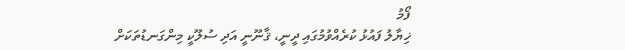ފޯމު
ޚިޔާލު ފައުޅު ކުރެއްވުމުގައި ދީނީ، ޤާނޫނީ އަދި ސުލޫކީ މިންގަނޑުތަކަށް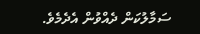ސަމާލުކަން ދެއްވުން އެދެމެވެ.